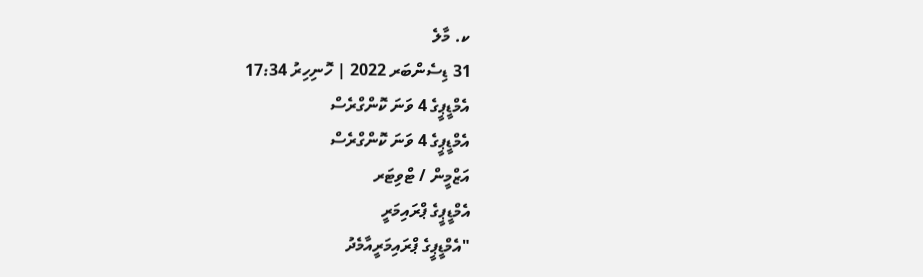ކ. މާލެ
31 ޑިސެންބަރ 2022 | ހޮނިހިރު 17:34
އެމްޑީޕީގެ 4 ވަނަ ކޮންގްރެސް
އެމްޑީޕީގެ 4 ވަނަ ކޮންގްރެސް
އަޒްމީން / ޓްވިޓަރ
އެމްޑީޕީގެ ޕްރައިމަރީ
"އެމްޑީޕީގެ ޕްރައިމަރީއާމެދު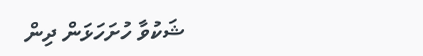ޝަކުވާ ހުށަހަޅަން ދިން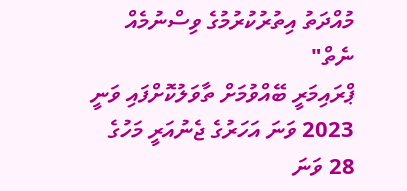މުއްދަތު އިތުރުކުރުމުގެ ވިސްނުމެއް ނެތް"
ޕްރައިމަރީ ބޭއްވުމަށް ތާވަލުކޮށްފައި ވަނީ 2023 ވަނަ އަހަރުގެ ޖެނުއަރީ މަހުގެ 28 ވަނަ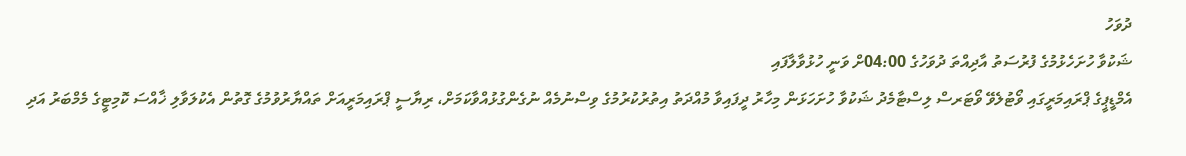ދުވަހު
ޝަކުވާ ހުށަހެޅުމުގެ ފުރުސަތު އާދިއްތަ ދުވަހުގެ 04:00ށް ވަނީ ހުޅުވާލާފައި
އެމްޑީޕީގެ ޕްރައިމަރީގައި ވޯޓުލެވޭ ވޯޓަރސް ލިސްޓާމެދު ޝަކުވާ ހުށަހަޅަން މިހާރު ދީފައިވާ މުއްދަތު އިތުރުކުރުމުގެ ވިސްނުމެއް ނުގެންގުޅުއްވާކަމަށް، ރިޔާސީ ޕްރައިމަރީއަށް ތައްޔާރުވުމުގެ ގޮތުން އެކުލަވާލި ޚާއްސަ ކޮމިޓީގެ މެމްބަރު އަދި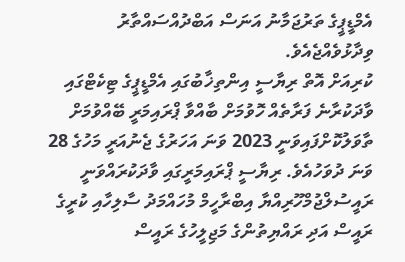އެމްޑީޕީގެ ތަރުޖަމާނު އަނަސް އަބްދުއްސައްތާރު ވިދާޅުވެއްޖެއެވެ.
ކުރިއަށް އޮތް ރިޔާސީ އިންތިޚާބުގައި އެމްޑީޕީގެ ޓިކެޓްގައި ވާދަކުރާނެ ފަރާތެއް ހޮވުމަށް ބާއްވާ ޕްރައިމަރީ ބޭއްވުމަށް ތާވަލުކޮށްފައިވަނީ 2023 ވަނަ އަހަރުގެ ޖެނުއަރީ މަހުގެ 28 ވަނަ ދުވަހުއެވެ. ރިޔާސީ ޕްރައިމަރީގައި ވާދަކުރައްވަނީ ރައީސުލްޖުމްހޫރިއްޔާ އިބްރާހީމް މުހައްމަދު ސާލިހާއި ކުރީގެ ރައީސް އަދި ރައްޔިތުންގެ މަޖިލީހުގެ ރައީސް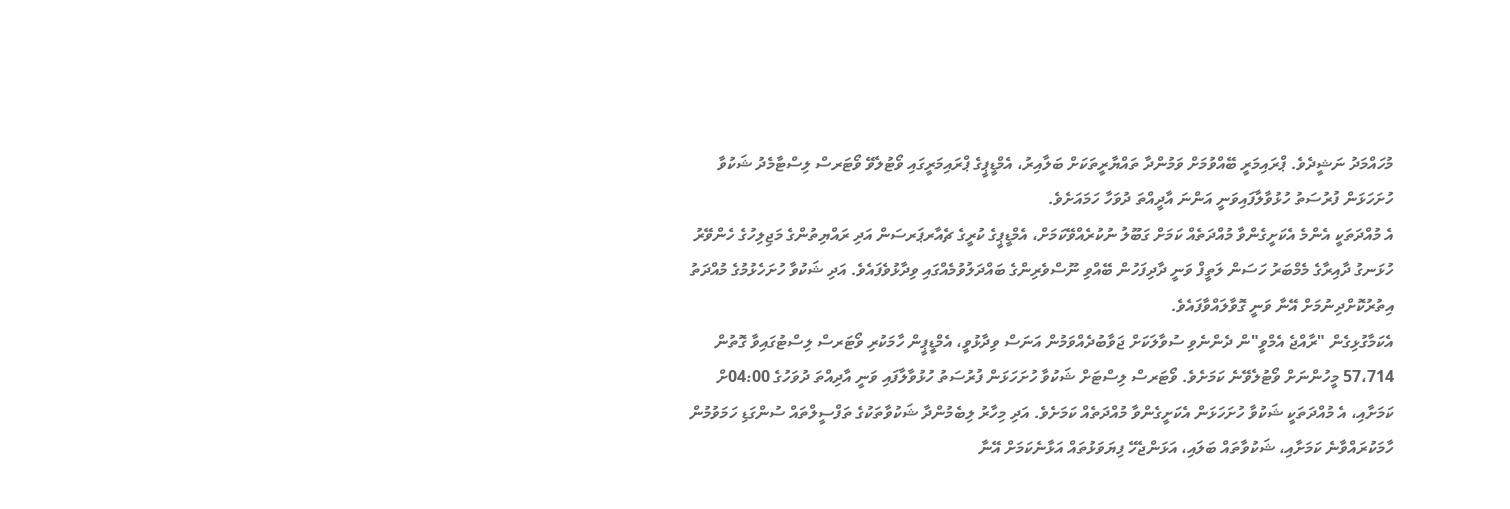މުހައްމަދު ނަޝީދެވެ. ޕްރައިމަރީ ބޭއްވުމަށް ވަމުންދާ ތައްޔާރީތަކަށް ބަލާއިރު، އެމްޑީޕީގެ ޕްރައިމަރީގައި ވޯޓުލެވޭ ވޯޓަރސް ލިސްޓާމެދު ޝަކުވާ ހުށަހަޅަން ފުރުސަތު ހުޅުވާލާފައިވަނީ އަންނަ އާދީއްތަ ދުވަހާ ހަމައަށެވެ.
އެ މުއްދަތަކީ އެންމެ އެކަށީގެންވާ މުއްދަތެއް ކަމަށް ގަބޫލު ނުކުރެއްވޭކަމަށް، އެމްޑީޕީގެ ކުރީގެ ޗެއާރޕަރސަން އަދި ރައްޔިތުންގެ މަޖިލިހުގެ ހެންވޭރު ހުޅަނގު ދާއިރާގެ މެމްބަރު ހަސަން ލަތީފް ވަނީ ދާދިފަހުން ބޭއްވި ނޫސްވެރިންގެ ބައްދަލުވުމެއްގައި ވިދާޅުވެފައެވެ. އަދި ޝަކުވާ ހުށަހެޅުމުގެ މުއްދަތު އިތުރުކޮށްދިނުމަށް އޭނާ ވަނީ ގޮވާލައްވާފައެވެ.
އެކަމާގުޅިގެން "ރާއްޖެ އެމްވީ"ން ދެންނެވި ސުވާލަކަށް ޖަވާބުދެއްވަމުން އަނަސް ވިދާޅުވީ، އެމްޑީޕީން ހާމަކުރި ވޯޓަރސް ލިސްޓުގައިވާ ގޮތުން 57،714 މީހުންނަށް ވޯޓުލެވޭނެ ކަމަށެވެ. ވޯޓަރސް ލިސްޓަށް ޝަކުވާ ހުށަހަޅަން ފުރުސަތު ހުޅުވާލާފައި ވަނީ އާދިއްތަ ދުވަހުގެ 04:00ށް ކަމަށާއި، އެ މުއްދަތަކީ ޝަކުވާ ހުށަހަޅަން އެކަށީގެންވާ މުއްދަތެއް ކަމަށެވެ. އަދި މިހާރު ލިބެމުންދާ ޝަކުވާތަކުގެ ތަފްސީލްތައް ސުންގަޑި ހަމަވުމުން ހާމަކުރައްވާނެ ކަމަށާއި، ޝަކުވާތައް ބަލައި، އަޅަންޖެހޭ ފިޔަވަޅުތައް އަޅާނެކަމަށް އޭނާ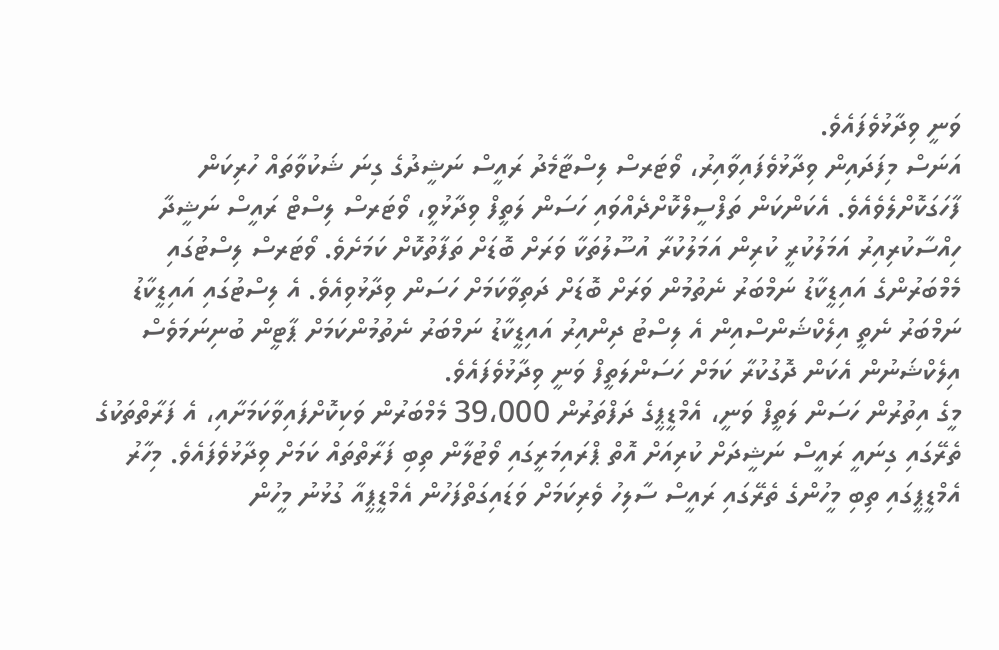ވަނީ ވިދާޅުވެފައެވެ.
އަނަސް މިފަދައިން ވިދާޅުވެފައިވާއިރު، ވޯޓަރސް ލިސްޓާމެދު ރައީސް ނަޝީދުގެ ގިނަ ޝަކުވާތައް ހުރިކަން ފާހަގަކޮށްލެވެއެވެ. އެކަންކަން ތަފްސީލްކޮށްދެއްވައި ހަސަން ލަތީފް ވިދާޅުވީ، ވޯޓަރސް ލިސްޓް ރައީސް ނަޝީދާ ހިއްސާކުރިއިރު އަމަލުކުރީ ކުރިން އަމަލުކުރާ އުސޫލުތަކާ ވަރަށް ބޮޑަށް ތަފާތުކޮށް ކަމަށެވެ. ވޯޓަރސް ލިސްޓުގައި މެމްބަރުންގެ އައިޑީކާޑު ނަމްބަރު ނެތުމުން ވަރަށް ބޮޑަށް ދަތިވާކަމަށް ހަސަން ވިދާޅުވިއެވެ. އެ ލިސްޓުގައި އައިޑީކާޑު ނަމްބަރު ނެތީ އިލެކްޝަންސްއިން އެ ލިސްޓު ދިންއިރު އައިޑީކާޑު ނަމްބަރު ނެތުމުންކަމަށް ޕާޓީން ބުނިނަމަވެސް އިލެކްޝަނުން އެކަން ދޮގުކުރާ ކަމަށް ހަސަންލަތީފް ވަނީ ވިދާޅުވެފައެވެ.
މީގެ އިތުރުން ހަސަން ލަތީފް ވަނީ، އެމްޑީޕީގެ ދަފްތަރުން 39،000 މެމްބަރުން ވަކިކޮށްފައިވާކަމަށާއި، އެ ފަރާތްތަކުގެ ތެރޭގައި ގިނައީ ރައީސް ނަޝީދަށް ކުރިއަށް އޮތް ޕްރައިމަރީގައި ވޯޓުލާން ތިބި ފަރާތްތައް ކަމަށް ވިދާޅުވެފައެވެ. މިހާރު އެމްޑީޕީގައި ތިބި މީހުންގެ ތެރޭގައި ރައީސް ސާލިހު ވެރިކަމަށް ވަޑައިގަތްފަހުން އެމްޑީޕީއާ ގުޅުނު މީހުން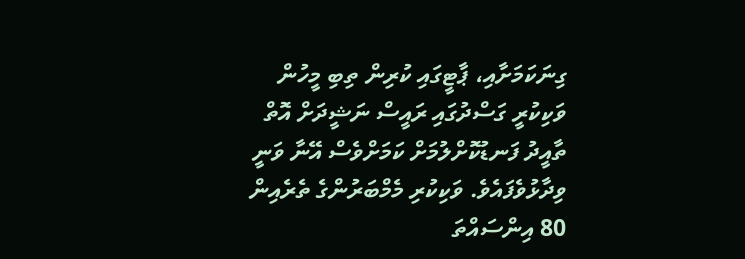ގިނަކަމަށާއި، ޕާޓީގައި ކުރިން ތިބި މީހުން ވަކިކުރީ ގަސްދުގައި ރައީސް ނަޝީދަށް އޮތް ތާއީދު ފަނޑުކޮށްލުމަށް ކަމަށްވެސް އޭނާ ވަނީ ވިދާޅުވެފައެވެ. ވަކިކުރި މެމްބަރުންގެ ތެރެއިން 80 އިންސައްތަ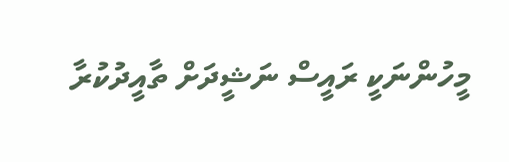މީހުންނަކީ ރައީސް ނަޝީދަށް ތާއީދުކުރާ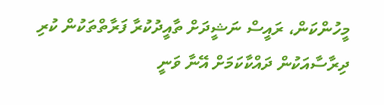މީހުންކަން، ރައީސް ނަޝީދަށް ތާއީދުކުރާ ފަރާތްތަކުން ކުރި ދިރާސާއަކުން ދައްކާކަމަށް އޭނާ ވަނީ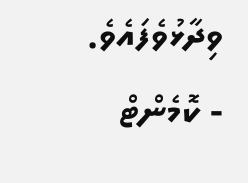ވިދާޅުވެފައެވެ.
- ކޮމެންޓް